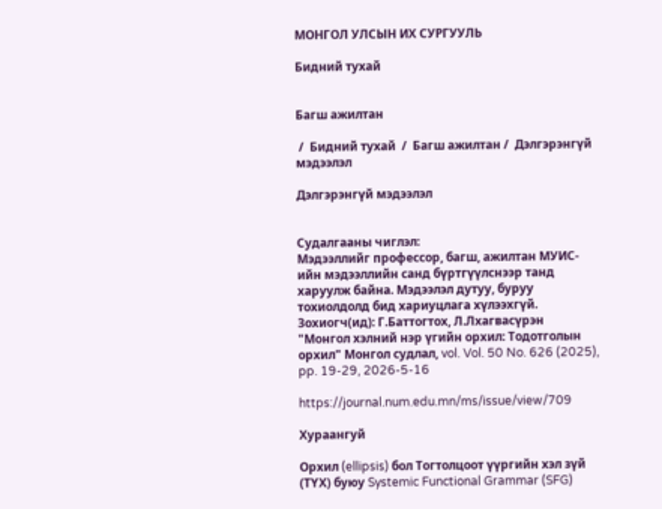МОНГОЛ УЛСЫН ИХ СУРГУУЛЬ

Бидний тухай


Багш ажилтан

 /  Бидний тухай  /  Багш ажилтан /  Дэлгэрэнгүй мэдээлэл

Дэлгэрэнгүй мэдээлэл


Судалгааны чиглэл:
Мэдээллийг профессор, багш, ажилтан МУИС-ийн мэдээллийн санд бүртгүүлснээр танд харуулж байна. Мэдээлэл дутуу, буруу тохиолдолд бид хариуцлага хүлээхгүй.
Зохиогч(ид): Г.Баттогтох, Л.Лхагвасүрэн
"Монгол хэлний нэр үгийн орхил: Тодотголын орхил" Монгол судлал, vol. Vol. 50 No. 626 (2025), pp. 19-29, 2026-5-16

https://journal.num.edu.mn/ms/issue/view/709

Хураангуй

Орхил (ellipsis) бол Тогтолцоот үүргийн хэл зүй (ТҮХ) буюу Systemic Functional Grammar (SFG)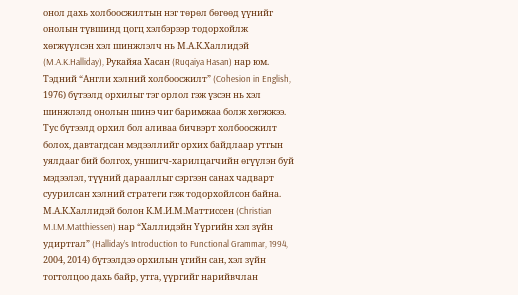онол дахь холбоосжилтын нэг төрөл бөгөөд үүнийг онолын түвшинд цогц хэлбэрээр тодорхойлж хөгжүүлсэн хэл шинжлэлч нь М.А.К.Халлидэй (M.A.K.Halliday), Рукайяа Хасан (Ruqaiya Hasan) нар юм. Тэдний “Англи хэлний холбоосжилт” (Cohesion in English, 1976) бүтээлд орхилыг тэг орлол гэж үзсэн нь хэл шинжлэлд онолын шинэ чиг баримжаа болж хөгжжээ. Тус бүтээлд орхил бол аливаа бичвэрт холбоосжилт болох, давтагдсан мэдээллийг орхих байдлаар утгын уялдааг бий болгох, уншигч-харилцагчийн өгүүлэн буй мэдээлэл, түүний дарааллыг сэргээн санах чадварт суурилсан хэлний стратеги гэж тодорхойлсон байна. М.А.К.Халлидэй болон К.М.И.М.Маттиссен (Christian M.I.M.Matthiessen) нар “Халлидэйн Үүргийн хэл зүйн удиртгал” (Halliday’s Introduction to Functional Grammar, 1994, 2004, 2014) бүтээлдээ орхилын үгийн сан, хэл зүйн тогтолцоо дахь байр, утга, үүргийг нарийвчлан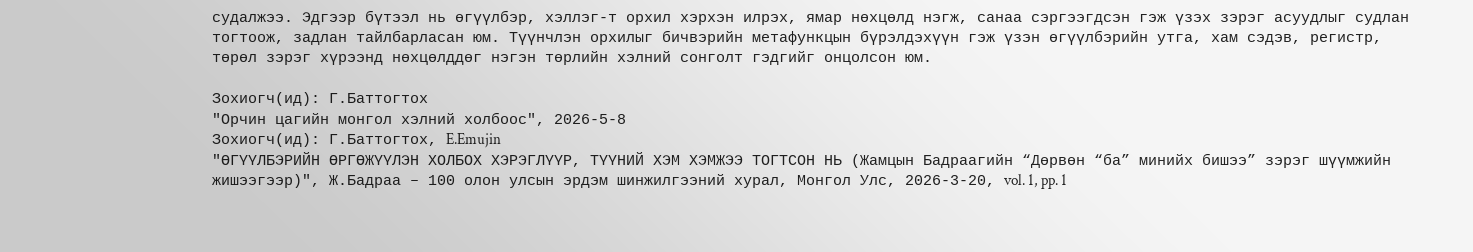судалжээ. Эдгээр бүтээл нь өгүүлбэр, хэллэг-т орхил хэрхэн илрэх, ямар нөхцөлд нэгж, санаа сэргээгдсэн гэж үзэх зэрэг асуудлыг судлан тогтоож, задлан тайлбарласан юм. Түүнчлэн орхилыг бичвэрийн метафункцын бүрэлдэхүүн гэж үзэн өгүүлбэрийн утга, хам сэдэв, регистр, төрөл зэрэг хүрээнд нөхцөлддөг нэгэн төрлийн хэлний сонголт гэдгийг онцолсон юм.

Зохиогч(ид): Г.Баттогтох
"Орчин цагийн монгол хэлний холбоос", 2026-5-8
Зохиогч(ид): Г.Баттогтох, E.Emujin
"ӨГҮҮЛБЭРИЙН ӨРГӨЖҮҮЛЭН ХОЛБОХ ХЭРЭГЛҮҮР, ТҮҮНИЙ ХЭМ ХЭМЖЭЭ ТОГТСОН НЬ (Жамцын Бадраагийн “Дөрвөн “ба” минийх бишээ” зэрэг шүүмжийн жишээгээр)", Ж.Бадраа – 100 олон улсын эрдэм шинжилгээний хурал, Монгол Улс, 2026-3-20, vol. 1, pp. 1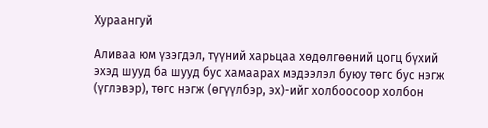Хураангуй

Аливаа юм үзэгдэл, түүний харьцаа хөдөлгөөний цогц бүхий эхэд шууд ба шууд бус хамаарах мэдээлэл буюу төгс бус нэгж (үглэвэр), төгс нэгж (өгүүлбэр, эх)-ийг холбоосоор холбон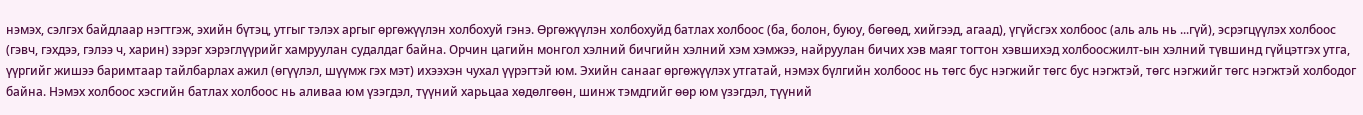нэмэх, сэлгэх байдлаар нэгтгэж, эхийн бүтэц, утгыг тэлэх аргыг өргөжүүлэн холбохуй гэнэ. Өргөжүүлэн холбохуйд батлах холбоос (ба, болон, буюу, бөгөөд, хийгээд, агаад), үгүйсгэх холбоос (аль аль нь ...гүй), эсрэгцүүлэх холбоос (гэвч, гэхдээ, гэлээ ч, харин) зэрэг хэрэглүүрийг хамруулан судалдаг байна. Орчин цагийн монгол хэлний бичгийн хэлний хэм хэмжээ, найруулан бичих хэв маяг тогтон хэвшихэд холбоосжилт-ын хэлний түвшинд гүйцэтгэх утга, үүргийг жишээ баримтаар тайлбарлах ажил (өгүүлэл, шүүмж гэх мэт) ихээхэн чухал үүрэгтэй юм. Эхийн санааг өргөжүүлэх утгатай, нэмэх бүлгийн холбоос нь төгс бус нэгжийг төгс бус нэгжтэй, төгс нэгжийг төгс нэгжтэй холбодог байна. Нэмэх холбоос хэсгийн батлах холбоос нь аливаа юм үзэгдэл, түүний харьцаа хөдөлгөөн, шинж тэмдгийг өөр юм үзэгдэл, түүний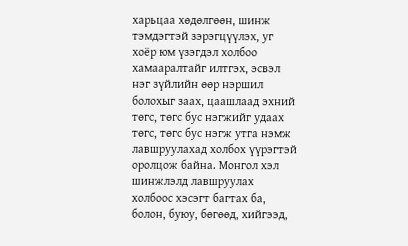харьцаа хөдөлгөөн, шинж тэмдэгтэй зэрэгцүүлэх, уг хоёр юм үзэгдэл холбоо хамааралтайг илтгэх, эсвэл нэг зүйлийн өөр нэршил болохыг заах, цаашлаад эхний төгс, төгс бус нэгжийг удаах төгс, төгс бус нэгж утга нэмж лавшруулахад холбох үүрэгтэй оролцож байна. Монгол хэл шинжлэлд лавшруулах холбоос хэсэгт багтах ба, болон, буюу, бөгөөд, хийгээд,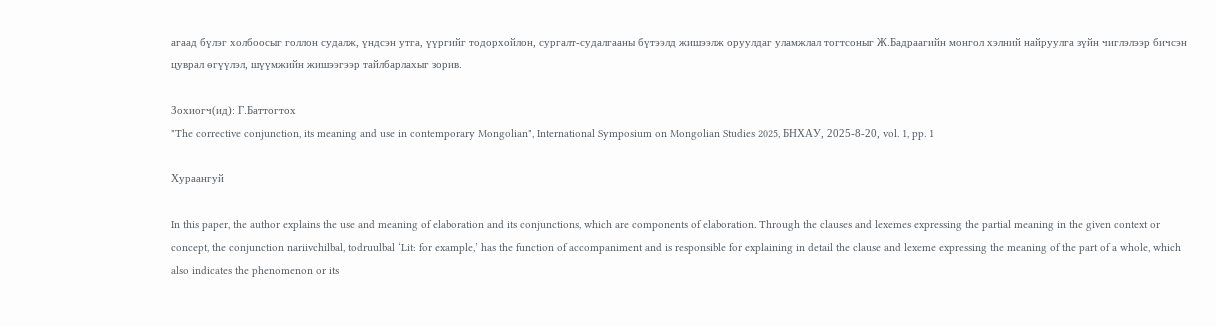агаад бүлэг холбоосыг голлон судалж, үндсэн утга, үүргийг тодорхойлон, сургалт-судалгааны бүтээлд жишээлж оруулдаг уламжлал тогтсоныг Ж.Бадраагийн монгол хэлний найруулга зүйн чиглэлээр бичсэн цуврал өгүүлэл, шүүмжийн жишээгээр тайлбарлахыг зорив.

Зохиогч(ид): Г.Баттогтох
"The corrective conjunction, its meaning and use in contemporary Mongolian", International Symposium on Mongolian Studies 2025, БНХАУ, 2025-8-20, vol. 1, pp. 1

Хураангуй

In this paper, the author explains the use and meaning of elaboration and its conjunctions, which are components of elaboration. Through the clauses and lexemes expressing the partial meaning in the given context or concept, the conjunction nariivchilbal, todruulbal ‘Lit: for example,’ has the function of accompaniment and is responsible for explaining in detail the clause and lexeme expressing the meaning of the part of a whole, which also indicates the phenomenon or its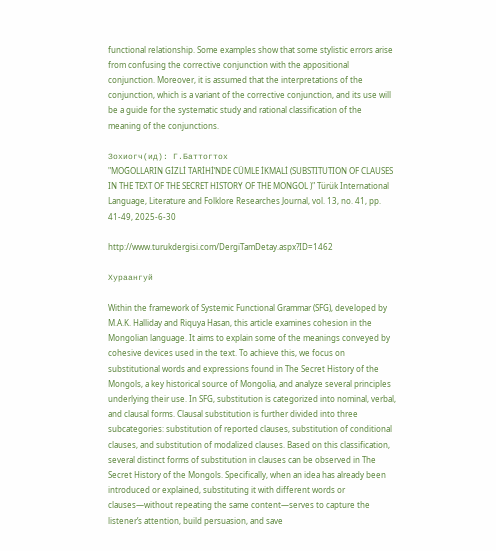functional relationship. Some examples show that some stylistic errors arise from confusing the corrective conjunction with the appositional conjunction. Moreover, it is assumed that the interpretations of the conjunction, which is a variant of the corrective conjunction, and its use will be a guide for the systematic study and rational classification of the meaning of the conjunctions.

Зохиогч(ид): Г.Баттогтох
"MOĞOLLARIN GİZLİ TARİHİ’NDE CÜMLE İKMALİ (SUBSTITUTION OF CLAUSES IN THE TEXT OF THE SECRET HISTORY OF THE MONGOL )" Türük International Language, Literature and Folklore Researches Journal, vol. 13, no. 41, pp. 41-49, 2025-6-30

http://www.turukdergisi.com/DergiTamDetay.aspx?ID=1462

Хураангуй

Within the framework of Systemic Functional Grammar (SFG), developed by M.A.K. Halliday and Riquya Hasan, this article examines cohesion in the Mongolian language. It aims to explain some of the meanings conveyed by cohesive devices used in the text. To achieve this, we focus on substitutional words and expressions found in The Secret History of the Mongols, a key historical source of Mongolia, and analyze several principles underlying their use. In SFG, substitution is categorized into nominal, verbal, and clausal forms. Clausal substitution is further divided into three subcategories: substitution of reported clauses, substitution of conditional clauses, and substitution of modalized clauses. Based on this classification, several distinct forms of substitution in clauses can be observed in The Secret History of the Mongols. Specifically, when an idea has already been introduced or explained, substituting it with different words or clauses—without repeating the same content—serves to capture the listener’s attention, build persuasion, and save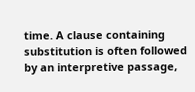time. A clause containing substitution is often followed by an interpretive passage,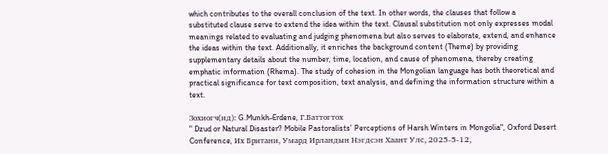which contributes to the overall conclusion of the text. In other words, the clauses that follow a substituted clause serve to extend the idea within the text. Clausal substitution not only expresses modal meanings related to evaluating and judging phenomena but also serves to elaborate, extend, and enhance the ideas within the text. Additionally, it enriches the background content (Theme) by providing supplementary details about the number, time, location, and cause of phenomena, thereby creating emphatic information (Rhema). The study of cohesion in the Mongolian language has both theoretical and practical significance for text composition, text analysis, and defining the information structure within a text.

Зохиогч(ид): G.Munkh-Erdene, Г.Баттогтох
" Dzud or Natural Disaster? Mobile Pastoralists’ Perceptions of Harsh Winters in Mongolia", Oxford Desert Conference, Их Британи, Умард Ирландын Нэгдсэн Хаант Улс, 2025-5-12,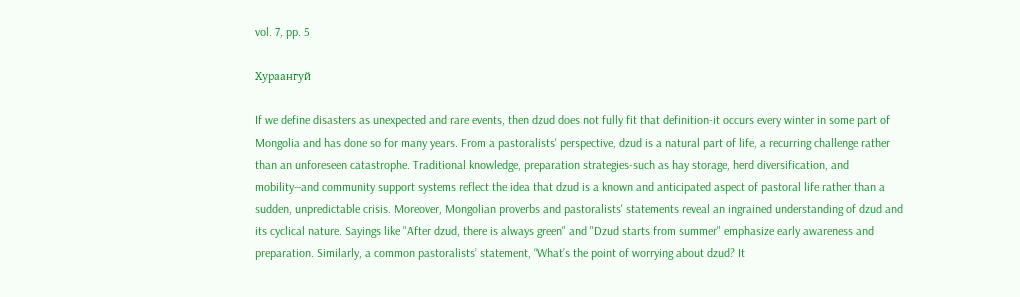vol. 7, pp. 5

Хураангуй

If we define disasters as unexpected and rare events, then dzud does not fully fit that definition-it occurs every winter in some part of Mongolia and has done so for many years. From a pastoralists' perspective, dzud is a natural part of life, a recurring challenge rather than an unforeseen catastrophe. Traditional knowledge, preparation strategies-such as hay storage, herd diversification, and mobility—and community support systems reflect the idea that dzud is a known and anticipated aspect of pastoral life rather than a sudden, unpredictable crisis. Moreover, Mongolian proverbs and pastoralists' statements reveal an ingrained understanding of dzud and its cyclical nature. Sayings like "After dzud, there is always green" and "Dzud starts from summer" emphasize early awareness and preparation. Similarly, a common pastoralists’ statement, “What’s the point of worrying about dzud? It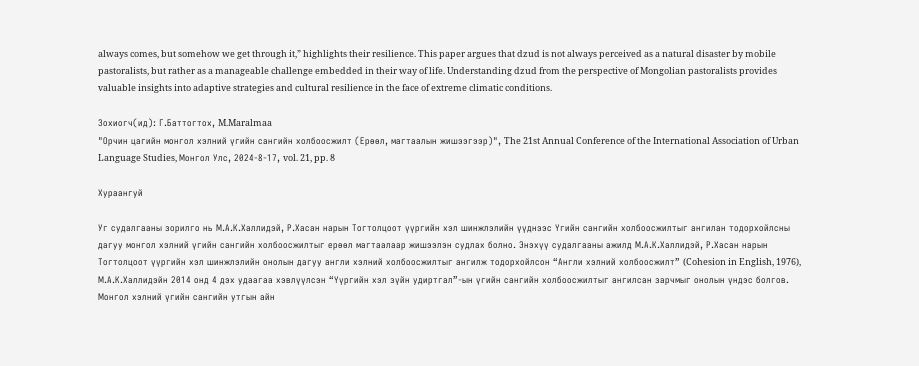always comes, but somehow we get through it,” highlights their resilience. This paper argues that dzud is not always perceived as a natural disaster by mobile pastoralists, but rather as a manageable challenge embedded in their way of life. Understanding dzud from the perspective of Mongolian pastoralists provides valuable insights into adaptive strategies and cultural resilience in the face of extreme climatic conditions.

Зохиогч(ид): Г.Баттогтох, M.Maralmaa
"Орчин цагийн монгол хэлний үгийн сангийн холбоосжилт (Ерөөл, магтаалын жишээгээр)", The 21st Annual Conference of the International Association of Urban Language Studies, Монгол Улс, 2024-8-17, vol. 21, pp. 8

Хураангуй

Уг судалгааны зорилго нь М.А.К.Халлидэй, Р.Хасан нарын Тогтолцоот үүргийн хэл шинжлэлийн үүднээс Үгийн сангийн холбоосжилтыг ангилан тодорхойлсны дагуу монгол хэлний үгийн сангийн холбоосжилтыг ерөөл магтаалаар жишээлэн судлах болно. Энэхүү судалгааны ажилд М.А.К.Халлидэй, Р.Хасан нарын Тогтолцоот үүргийн хэл шинжлэлийн онолын дагуу англи хэлний холбоосжилтыг ангилж тодорхойлсон “Англи хэлний холбоосжилт” (Cohesion in English, 1976), М.А.К.Халлидэйн 2014 онд 4 дэх удаагаа хэвлүүлсэн “Үүргийн хэл зүйн удиртгал”-ын үгийн сангийн холбоосжилтыг ангилсан зарчмыг онолын үндэс болгов. Монгол хэлний үгийн сангийн утгын айн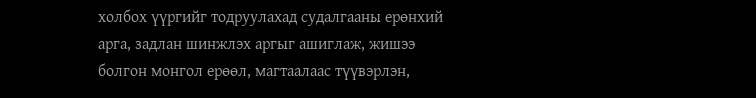холбох үүргийг тодруулахад судалгааны ерөнхий арга, задлан шинжлэх аргыг ашиглаж, жишээ болгон монгол ерөөл, магтаалаас түүвэрлэн,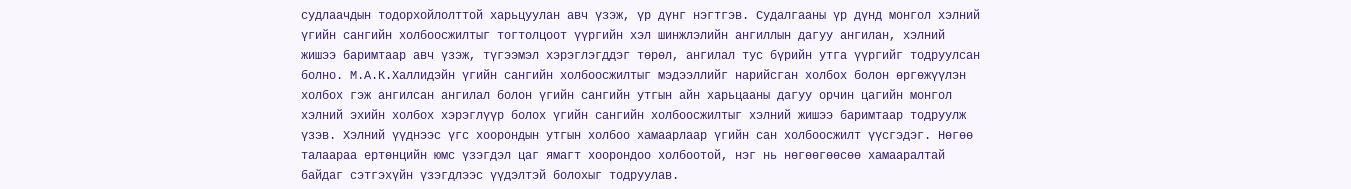судлаачдын тодорхойлолттой харьцуулан авч үзэж, үр дүнг нэгтгэв. Судалгааны үр дүнд монгол хэлний үгийн сангийн холбоосжилтыг тогтолцоот үүргийн хэл шинжлэлийн ангиллын дагуу ангилан, хэлний жишээ баримтаар авч үзэж, түгээмэл хэрэглэгддэг төрөл, ангилал тус бүрийн утга үүргийг тодруулсан болно. М.А.К.Халлидэйн үгийн сангийн холбоосжилтыг мэдээллийг нарийсган холбох болон өргөжүүлэн холбох гэж ангилсан ангилал болон үгийн сангийн утгын айн харьцааны дагуу орчин цагийн монгол хэлний эхийн холбох хэрэглүүр болох үгийн сангийн холбоосжилтыг хэлний жишээ баримтаар тодруулж үзэв. Хэлний үүднээс үгс хоорондын утгын холбоо хамаарлаар үгийн сан холбоосжилт үүсгэдэг. Нөгөө талаараа ертөнцийн юмс үзэгдэл цаг ямагт хоорондоо холбоотой, нэг нь нөгөөгөөсөө хамааралтай байдаг сэтгэхүйн үзэгдлээс үүдэлтэй болохыг тодруулав.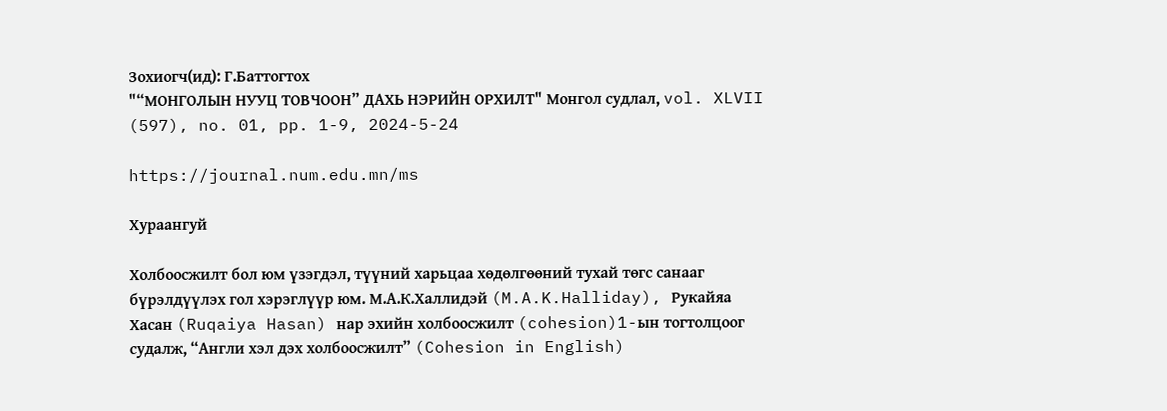Зохиогч(ид): Г.Баттогтох
"“МОНГОЛЫН НУУЦ ТОВЧООН” ДАХЬ НЭРИЙН ОРХИЛТ" Монгол судлал, vol. XLVII (597), no. 01, pp. 1-9, 2024-5-24

https://journal.num.edu.mn/ms

Хураангуй

Холбоосжилт бол юм үзэгдэл, түүний харьцаа хөдөлгөөний тухай төгс санааг бүрэлдүүлэх гол хэрэглүүр юм. М.А.К.Халлидэй (M.A.K.Halliday), Рукайяа Хасан (Ruqaiya Hasan) нар эхийн холбоосжилт (cohesion)1-ын тогтолцоог судалж, “Англи хэл дэх холбоосжилт” (Cohesion in English)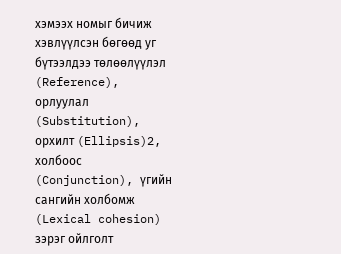хэмээх номыг бичиж хэвлүүлсэн бөгөөд уг бүтээлдээ төлөөлүүлэл (Reference), орлуулал (Substitution), орхилт (Ellipsis)2, холбоос (Conjunction), үгийн сангийн холбомж (Lexical cohesion) зэрэг ойлголт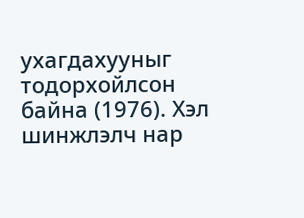ухагдахууныг тодорхойлсон байна (1976). Хэл шинжлэлч нар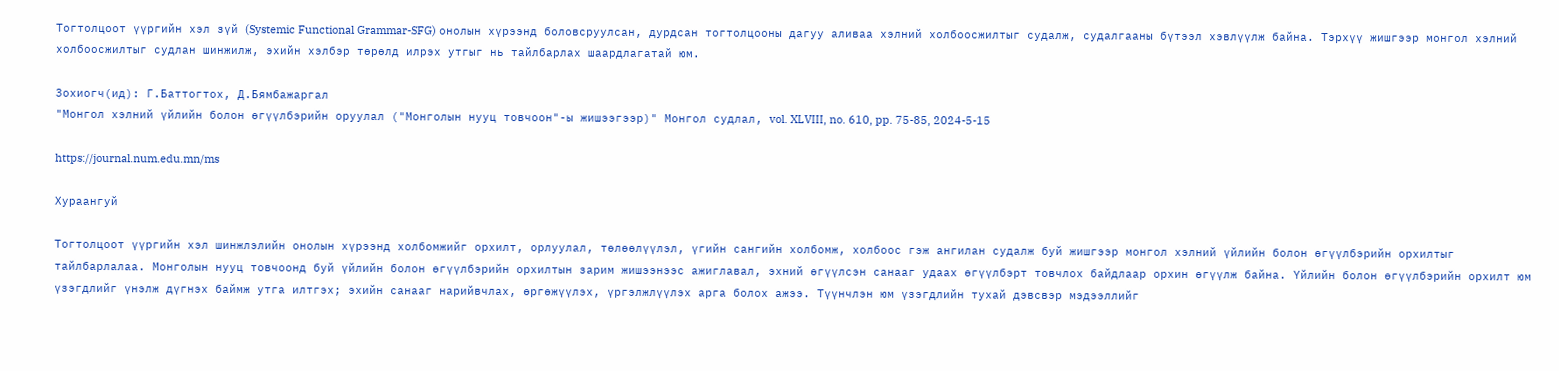Тогтолцоот үүргийн хэл зүй (Systemic Functional Grammar-SFG) онолын хүрээнд боловсруулсан, дурдсан тогтолцооны дагуу аливаа хэлний холбоосжилтыг судалж, судалгааны бүтээл хэвлүүлж байна. Тэрхүү жишгээр монгол хэлний холбоосжилтыг судлан шинжилж, эхийн хэлбэр төрөлд илрэх утгыг нь тайлбарлах шаардлагатай юм.

Зохиогч(ид): Г.Баттогтох, Д.Бямбажаргал
"Монгол хэлний үйлийн болон өгүүлбэрийн оруулал ("Монголын нууц товчоон"-ы жишээгээр)" Монгол судлал, vol. XLVIII, no. 610, pp. 75-85, 2024-5-15

https://journal.num.edu.mn/ms

Хураангуй

Тогтолцоот үүргийн хэл шинжлэлийн онолын хүрээнд холбомжийг орхилт, орлуулал, төлөөлүүлэл, үгийн сангийн холбомж, холбоос гэж ангилан судалж буй жишгээр монгол хэлний үйлийн болон өгүүлбэрийн орхилтыг тайлбарлалаа. Монголын нууц товчоонд буй үйлийн болон өгүүлбэрийн орхилтын зарим жишээнээс ажиглавал, эхний өгүүлсэн санааг удаах өгүүлбэрт товчлох байдлаар орхин өгүүлж байна. Үйлийн болон өгүүлбэрийн орхилт юм үзэгдлийг үнэлж дүгнэх баймж утга илтгэх; эхийн санааг нарийвчлах, өргөжүүлэх, үргэлжлүүлэх арга болох ажээ. Түүнчлэн юм үзэгдлийн тухай дэвсвэр мэдээллийг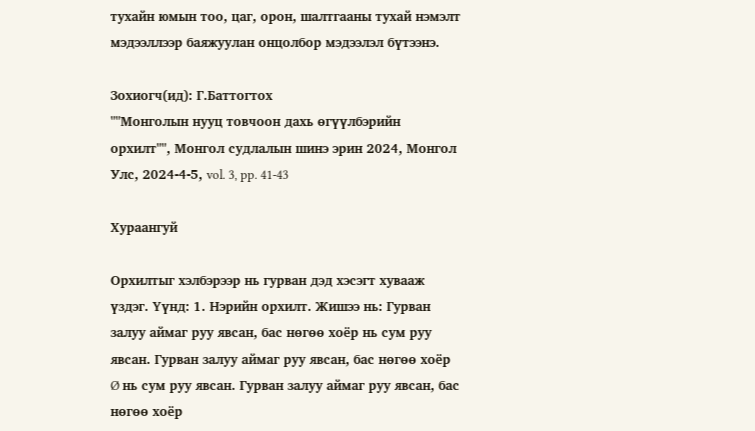тухайн юмын тоо, цаг, орон, шалтгааны тухай нэмэлт мэдээллээр баяжуулан онцолбор мэдээлэл бүтээнэ.

Зохиогч(ид): Г.Баттогтох
""Монголын нууц товчоон дахь өгүүлбэрийн орхилт"", Монгол судлалын шинэ эрин 2024, Монгол Улс, 2024-4-5, vol. 3, pp. 41-43

Хураангуй

Орхилтыг хэлбэрээр нь гурван дэд хэсэгт хувааж үздэг. Үүнд: 1. Нэрийн орхилт. Жишээ нь: Гурван залуу аймаг руу явсан, бас нөгөө хоёр нь сум руу явсан. Гурван залуу аймаг руу явсан, бас нөгөө хоёр Ø нь сум руу явсан. Гурван залуу аймаг руу явсан, бас нөгөө хоёр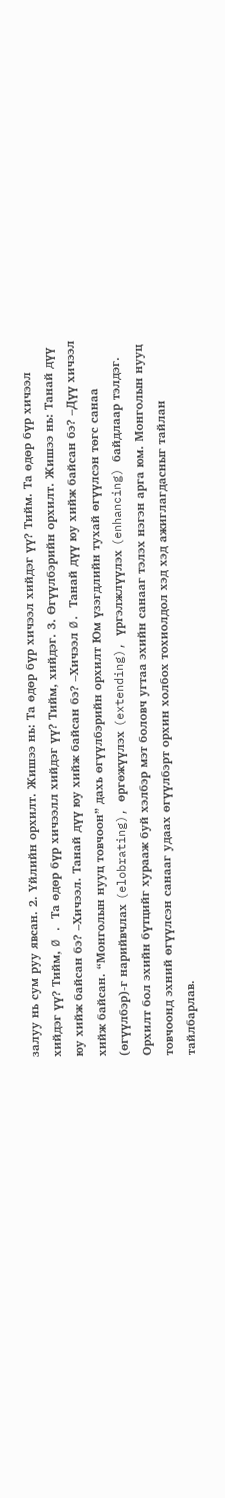залуу нь сум руу явсан. 2. Үйлийн орхилт. Жишээ нь: Та өдөр бүр хичээл хийдэг үү? Тийм. Та өдөр бүр хичээл хийдэг үү? Тийм, Ø . Та өдөр бүр хичээлл хийдэг үү? Тийм, хийдэг. 3. Өгүүлбэрийн орхилт. Жишээ нь: Танай дүү юу хийж байсан бэ? –Хичээл. Танай дүү юу хийж байсан бэ? –Хичээл Ø. Танай дүү юу хийж байсан бэ? –Дүү хичээл хийж байсан. “Монголын нууц товчоон” дахь өгүүлбэрийн орхилт Юм үзэгдлийн тухай өгүүлсэн төгс санаа (өгүүлбэр)-г нарийвчлах (elobrating), өргөжүүлэх (extending), үргэлжлүүлэх (enhancing) байдлаар тэлдэг. Орхилт бол эхийн бүтцийг хурааж буй хэлбэр мэт боловч угтаа эхийн санааг тэлэх нэгэн арга юм. Монголын нууц товчоонд эхний өгүүлсэн санааг удаах өгүүлбэрт орхин холбох тохиолдол хэд хэд ажиглагдасныг тайлан тайлбарлав.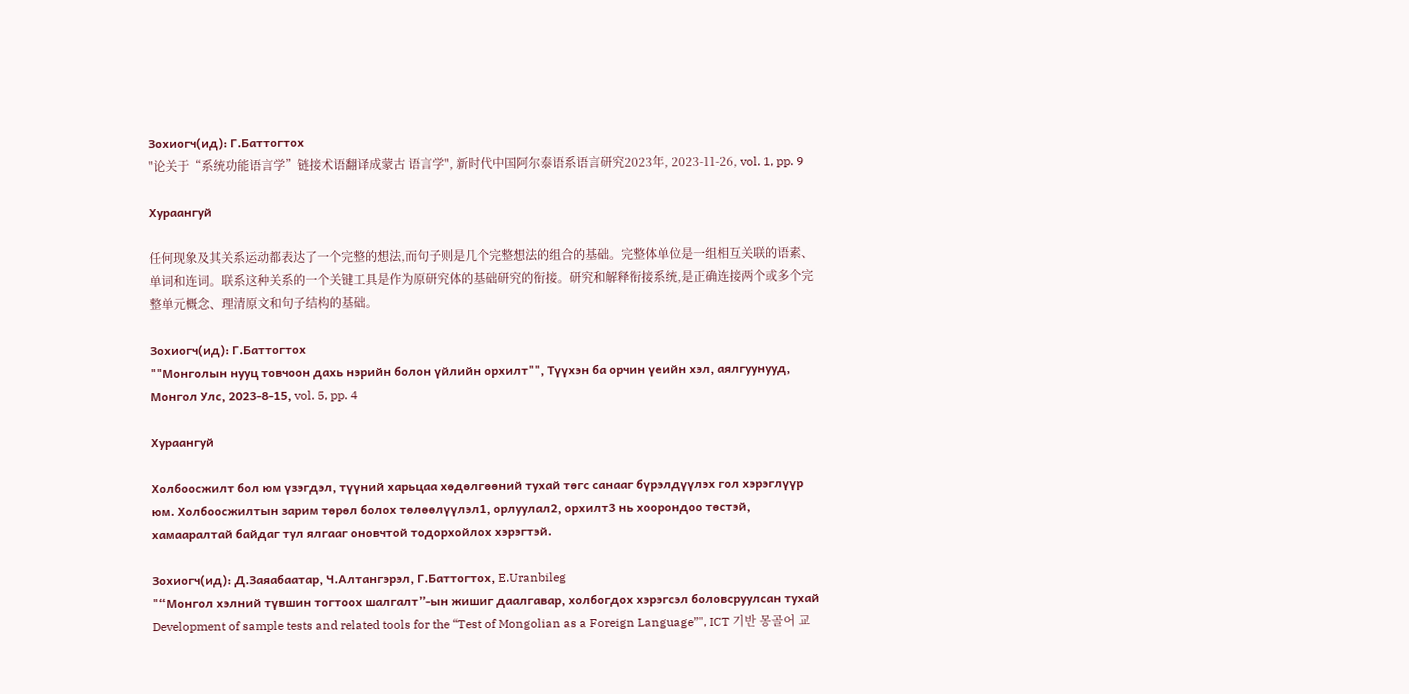Зохиогч(ид): Г.Баттогтох
"论关于“系统功能语言学”链接术语翻译成蒙古 语言学", 新时代中国阿尔泰语系语言研究2023年, 2023-11-26, vol. 1, pp. 9

Хураангуй

任何现象及其关系运动都表达了一个完整的想法,而句子则是几个完整想法的组合的基础。完整体单位是一组相互关联的语素、单词和连词。联系这种关系的一个关键工具是作为原研究体的基础研究的衔接。研究和解释衔接系统,是正确连接两个或多个完整单元概念、理清原文和句子结构的基础。

Зохиогч(ид): Г.Баттогтох
""Монголын нууц товчоон дахь нэрийн болон үйлийн орхилт"", Түүхэн ба орчин үеийн хэл, аялгуунууд, Монгол Улс, 2023-8-15, vol. 5, pp. 4

Хураангуй

Холбоосжилт бол юм үзэгдэл, түүний харьцаа хөдөлгөөний тухай төгс санааг бүрэлдүүлэх гол хэрэглүүр юм. Холбоосжилтын зарим төрөл болох төлөөлүүлэл1, орлуулал2, орхилт3 нь хоорондоо төстэй, хамааралтай байдаг тул ялгааг оновчтой тодорхойлох хэрэгтэй.

Зохиогч(ид): Д.Заяабаатар, Ч.Алтангэрэл, Г.Баттогтох, E.Uranbileg
"“Монгол хэлний түвшин тогтоох шалгалт”-ын жишиг даалгавар, холбогдох хэрэгсэл боловсруулсан тухай Development of sample tests and related tools for the “Test of Mongolian as a Foreign Language”", ICT 기반 몽골어 교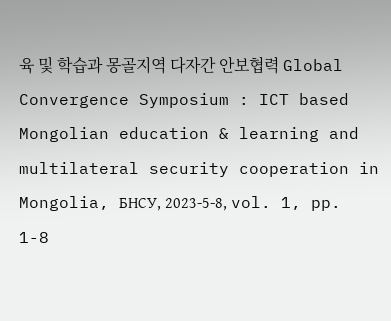육 및 학습과 몽골지역 다자간 안보협력 Global Convergence Symposium : ICT based Mongolian education & learning and multilateral security cooperation in Mongolia, БНСУ, 2023-5-8, vol. 1, pp. 1-8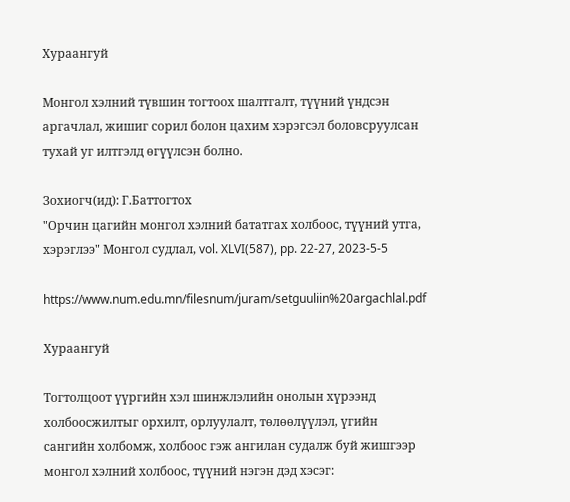Хураангуй

Монгол хэлний түвшин тогтоох шалтгалт, түүний үндсэн аргачлал, жишиг сорил болон цахим хэрэгсэл боловсруулсан тухай уг илтгэлд өгүүлсэн болно.

Зохиогч(ид): Г.Баттогтох
"Орчин цагийн монгол хэлний бататгах холбоос, түүний утга, хэрэглээ" Монгол судлал, vol. XLVI(587), pp. 22-27, 2023-5-5

https://www.num.edu.mn/filesnum/juram/setguuliin%20argachlal.pdf

Хураангуй

Тогтолцоот үүргийн хэл шинжлэлийн онолын хүрээнд холбоосжилтыг орхилт, орлуулалт, төлөөлүүлэл, үгийн сангийн холбомж, холбоос гэж ангилан судалж буй жишгээр монгол хэлний холбоос, түүний нэгэн дэд хэсэг: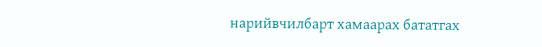нарийвчилбарт хамаарах бататгах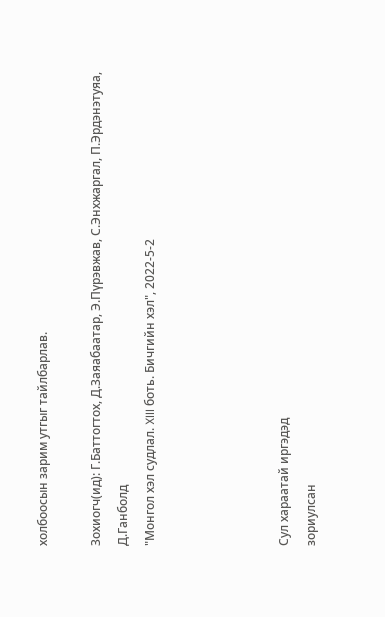холбоосын зарим утгыг тайлбарлав.

Зохиогч(ид): Г.Баттогтох, Д.Заяабаатар, Э.Пүрэвжав, С.Энхжаргал, П.Эрдэнэтуяа, Д.Ганболд
"Монгол хэл судлал. XIII боть. Бичгийн хэл", 2022-5-2




Сул хараатай иргэдэд
зориулсан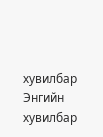хувилбар
Энгийн хувилбар